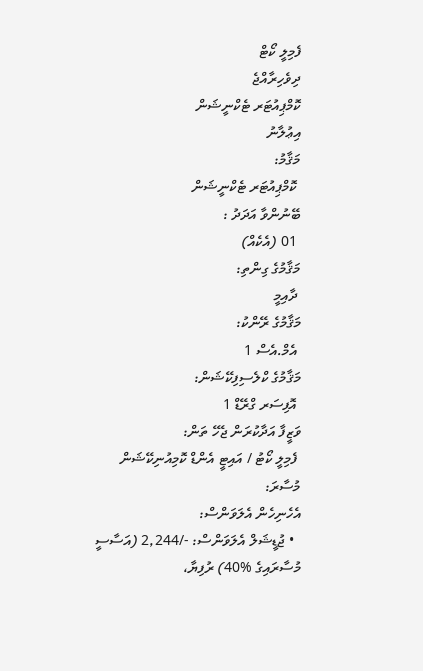ފެމިލީ ކޯޓް
ދިވެހިރާއްޖެ
ކޮމްޕިއުޓަރ ޓެކްނީޝަން
އިޢުލާނު
މަޤާމު:
 ކޮމްޕިއުޓަރ ޓެކްނީޝަން
ބޭނުންވާ އަދަދު :
 01 (އެކެއް)
މަޤާމުގެ ގިންތި:
 ދާއިމީ
މަޤާމުގެ ރޭންކު:
 އެމް.އެސް 1
މަޤާމުގެ ކްލެސިފިކޭޝަން:
 އޮފިސަރ ގްރޭޑް 1
ވަޒީފާ އަދާކުރަން ޖެހޭ ތަން:
 ފެމިލީ ކޯޓު / އައިޓީ އެންޑް ކޮމިއުނިކޭޝަން
މުސާރަ:
އެހެނިހެން އެލަވަންސް:
  • ޖުޑީޝަލް އެލަވަންސް: -/2,244 (އަސާސީ މުސާރައިގެ %40) ރުފިޔާ،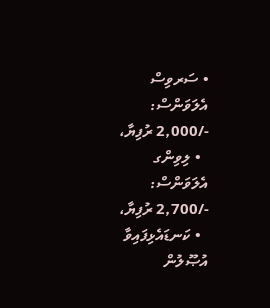• ސަރވިސް އެލަވަންސް: -/2,000 ރުފިޔާ،
  • ލިވިންގ އެލަވަންސް: -/2,700 ރުފިޔާ،
  • ކަނޑައެޅިފައިވާ އުޞޫލުން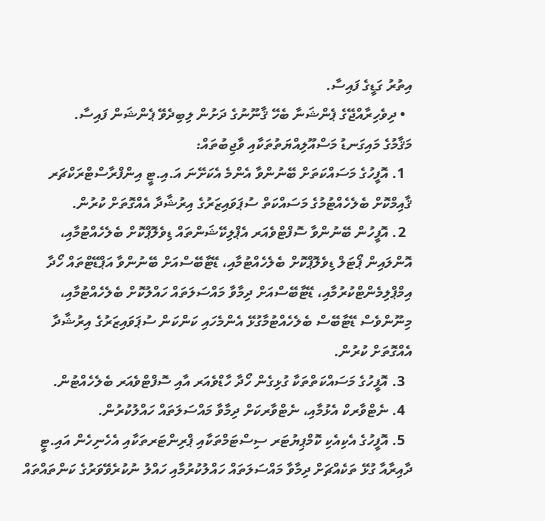އިތުރު ގަޑީގެ ފައިސާ.
  • ދިވެހިރާއްޖޭގެ ޕެންޝަނާ ބެހޭ ޤާނޫނުގެ ދަށުން ލިބިދެވޭ ޕެންޝަން ފައިސާ.
މަޤާމުގެ މައިގަނޑު މަސްއޫލިއްޔަތުތަކާއި ވާޖިބުތައް:
  1. އޮފީހުގެ މަސައްކަތަށް ބޭނުންވާ އެންމެ އެކަށޭނަ އަ.އި.ޓީ އިންފްރާސްޓްރަކްޗަރ ޤާއިމްކޮށް ބެލެހެއްޓުމުގެ މަސައްކަތް ސުޕަވައިޒަރުގެ އިރުޝާދާ އެއްގޮތަށް ކުރުން.
  2. އޮފީހުން ބޭނުންވާ ސޮފްޓްވެއަރ އެޕްލިކޭޝަންތައް ޑިވެލޮޕްކޮށް ބެލެހެއްޓުމާއި، އޮންލައިން ޕޯޓަލް ޑިވެލޮޕްކޮށް ބެލެހެއްޓުމާއި، ޑޭޓާބޭސްއަށް ބޭނުންވާ އަޕްޑޭޓްތައް ހޯދާ އިމްޕްލިމެންޓްކުރުމާއި، ޑޭޓާބޭސްއަށް ދިމާވާ މައްސަލަތައް ހައްލުކޮށް ބެލެހެއްޓުމާއި، މިނޫންވެސް ޑޭޓާބޭސް ބެލެހެއްޓުމާގުޅޭ އެންމެހައި ކަންކަން ސުޕަވައިޒަރުގެ އިރުޝާދާ އެއްގޮތަށް ކުރުން.
  3. އޮފީހުގެ މަސައްކަތްތަކާ ގުޅިގެން ހޯދާ ހާޑްވެއަރ އާއި ސޮފްޓްވެއަރ ބެލެހެއްޓުން.
  4. ނެޓްވާރކް އެޅުމާއި، ނެޓްވާރކަށް ދިމާވާ މައްސަލަތައް ހައްލުކުރުން.
  5. އޮފީހުގެ އެކިއެކި ކޮމްޕިޔުޓަރ ސިސްޓަމްތަކާއި ޕްރިންޓަރތަކާއި އެހެނިހެން އައި.ޓީ ދާއިރާއާ ގުޅޭ ތަކެއްޗަށް ދިމާވާ މައްސަލަތައް ހައްލުކުރުމާއި ހައްލު ނުކުރެވޭވަރުގެ ކަންތައްތައް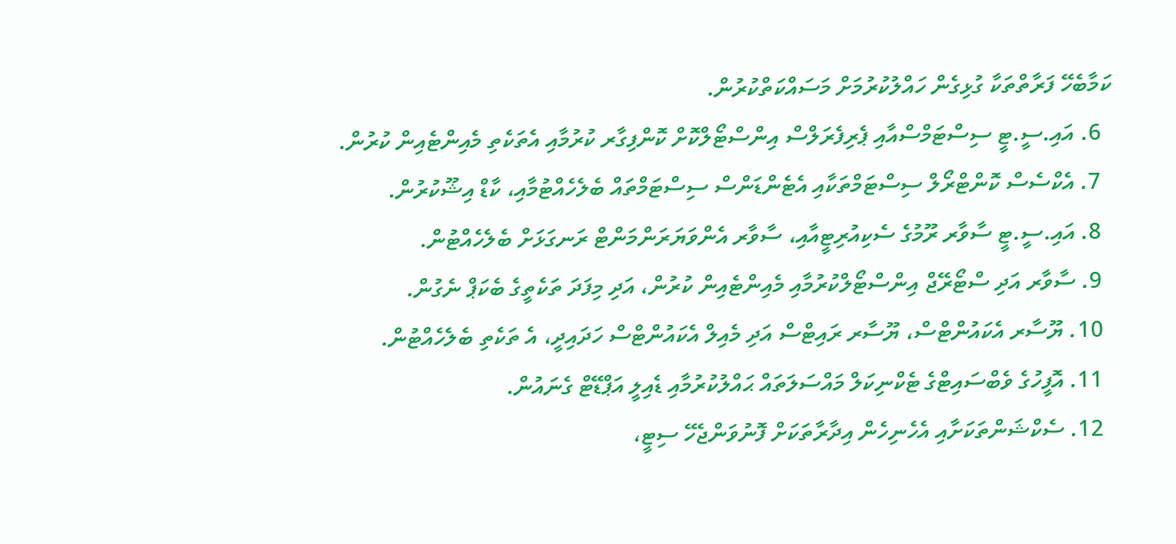ކަމާބެހޭ ފަރާތްތަކާ ގުޅިގެން ހައްލުކުރުމަށް މަސައްކަތްކުރުން.
  6. އައި.ސީ.ޓީ ސިސްޓަމްސްއާއި ޕެރިފެރަލްސް އިންސްޓޯލްކޮށް ކޮންފިގާރ ކުރުމާއި އެތަކެތި މެއިންޓެއިން ކުރުން.
  7. އެކްސެސް ކޮންޓްރޯލް ސިސްޓަމްތަކާއި އެޓެންޑަންސް ސިސްޓަމްތައް ބެލެހެއްޓުމާއި، ކާޑް އިޝޫކުރުން.
  8. އައި.ސީ.ޓީ ސާވާރ ރޫމުގެ ސެކިއުރިޓީއާއި، ސާވާރ އެންވަޔަރަންމަންޓް ރަނގަޅަށް ބެލެހެއްޓުން.
  9. ސާވާރ އަދި ސްޓޯރޭޖް އިންސްޓޯލްކުރުމާއި މެއިންޓެއިން ކުރުން، އަދި މިފަދަ ތަކެތީގެ ބެކަޕް ނެގުން.
  10. ޔޫސާރ އެކައުންޓްސް، ޔޫސާރ ރައިޓްސް އަދި މެއިލް އެކައުންޓްސް ހަދައިދީ، އެ ތަކެތި ބެލެހެއްޓުން.
  11. އޮފީހުގެ ވެބްސައިޓްގެ ޓެކްނިކަލް މައްސަލަތައް ޙައްލުކުރުމާއި ޑެއިލީ އަޕްޑޭޓް ގެނައުން.
  12. ސެކްޝަންތަކަށާއި އެހެނިހެން އިދާރާތަކަށް ފޮނުވަންޖެހޭ ސިޓީ،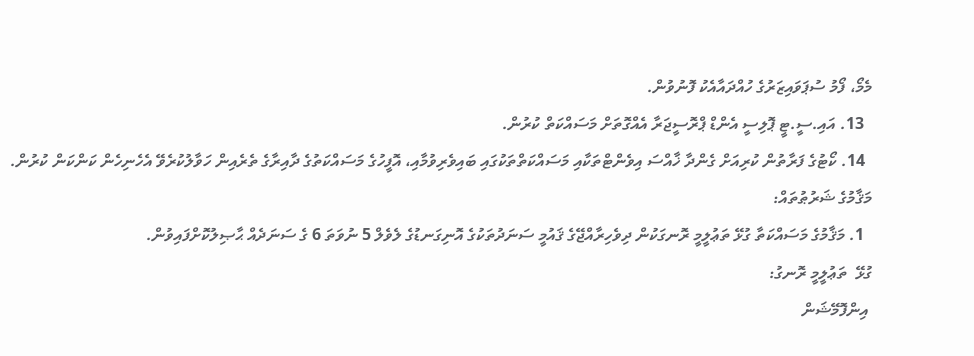މެމޯ، ފޯމު ސުޕަވައިޒަރުގެ ހުއްދައާއެކު ފޮނުވުން.
  13. އައި.ސީ.ޓީ ޕޮލިސީ އެންޑް ޕްރޮސީޖަރާ އެއްގޮތަށް މަސައްކަތް ކުރުން.
  14. ކޯޓުގެ ފަރާތުން ކުރިއަށް ގެންދާ ޚާއްސަ އިވެންޓްތަކާއި މަސައްކަތްތަކުގައި ބައިވެރިވުމާއި، އޮފީހުގެ މަސައްކަތުގެ ދާއިރާގެ ތެރެއިން ހަވާލުކުރެވޭ އެހެނިހެން ކަންކަން ކުރުން.
މަޤާމުގެ ޝަރުޠުތައް:
  1. މަޤާމުގެ މަސައްކަތާ ގުޅޭ ތަޢުލީމީ ރޮނގަކުން ދިވެހިރާއްޖޭގެ ޤައުމީ ސަނަދުތަކުގެ އޮނިގަނޑުގެ ލެވެލް 5 ނުވަތަ 6 ގެ ސަނަދެއް ޙާޞިލުކޮށްފައިވުން.
ގުޅޭ  ތަޢުލީމީ ރޮނގު:
 އިންފޮމޭޝަން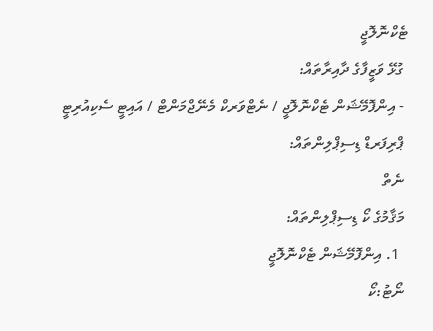ޓެކްނޮލޮޖީ
 ގުޅޭ ވަޒީފާގެ ދާއިރާތައް:
 - އިންފޮމޭޝަން ޓެކްނޮލޮޖީ / ނެޓްވަރކް މެނޭޖްމަންޓް / އައިޓީ ސެކިއުރިޓީ
 ޕްރިފަރޑް ޑިސިޕްލިންތައް:
 ނެތް
 މަޤާމުގެ ކޯ ޑިސިޕްލިންތައް:
  1. އިންފޮމޭޝަން ޓެކްނޮލޮޖީ
 ނޯޓު:ކޯ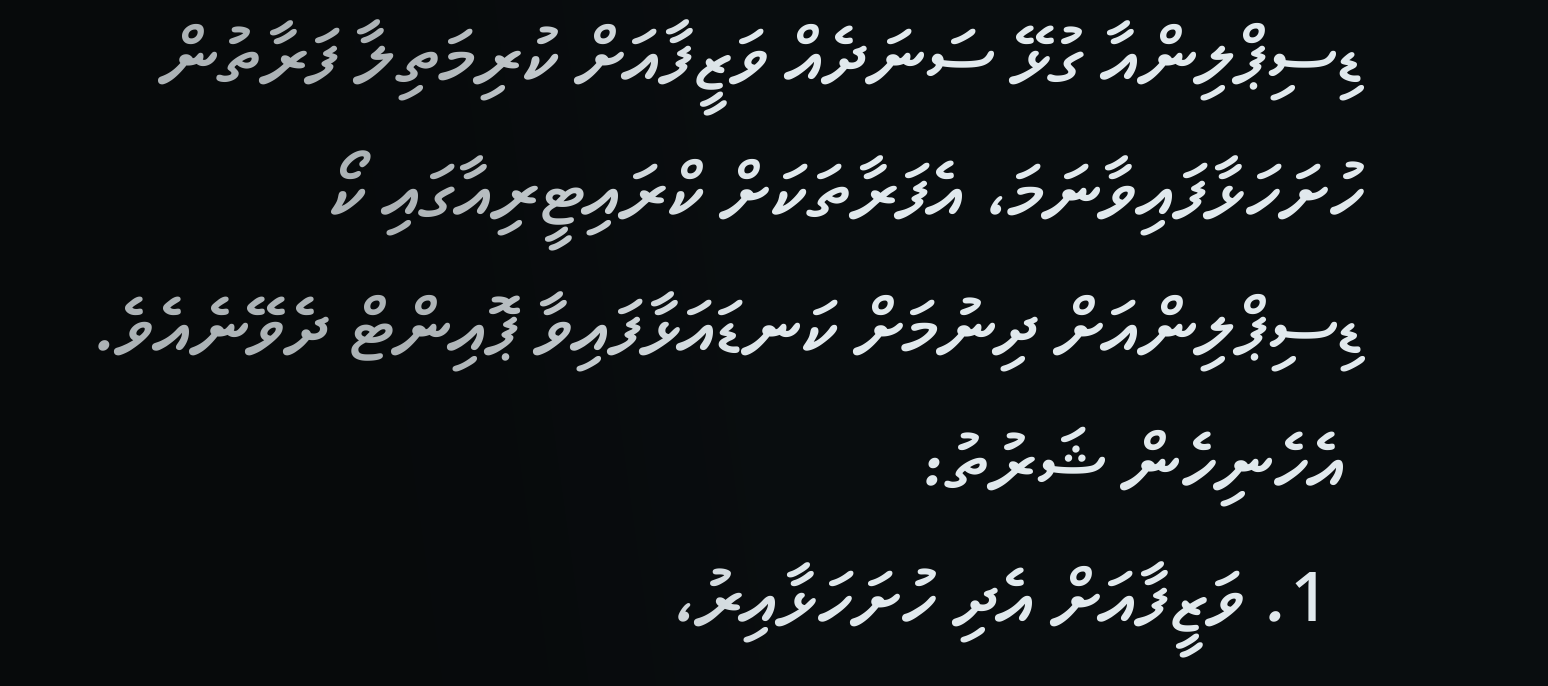ޑިސިޕްލިންއާ ގުޅޭ ސަނަދެއް ވަޒީފާއަށް ކުރިމަތިލާ ފަރާތުން ހުށަހަޅާފައިވާނަމަ، އެފަރާތަކަށް ކްރައިޓީރިއާގައި ކޯ ޑިސިޕްލިންއަށް ދިނުމަށް ކަނޑައަޅާފައިވާ ޕޮއިންޓް ދެވޭނެއެވެ.
 އެހެނިހެން ޝަރުތު:
  1. ވަޒީފާއަށް އެދި ހުށަހަޅާއިރު،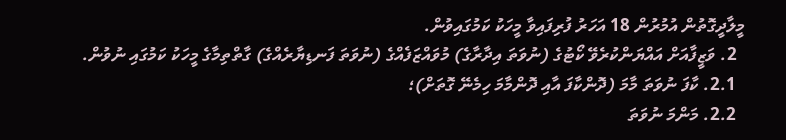މީލާދީގޮތުން އުމުރުން 18 އަހަރު ފުރިފައިވާ މީހަކު ކަމުގައިވުން.
  2. ވަޒީފާއަށް އައްޔަންކުރެވޭ ކޯޓުގެ (ނުވަތަ އިދާރާގެ) މުވައްޒަފެއްގެ (ނުވަތަ ފަނޑިޔާރެއްގެ) ގާތްތިމާގެ މީހަކު ކަމުގައި ނުވުން.
  2.1. ކާފަ ނުވަތަ މާމަ (ދޮންކާފަ އާއި ދޮންމާމަ ހިމެނޭ ގޮތަށް)؛
  2.2. މަންމަ ނުވަތަ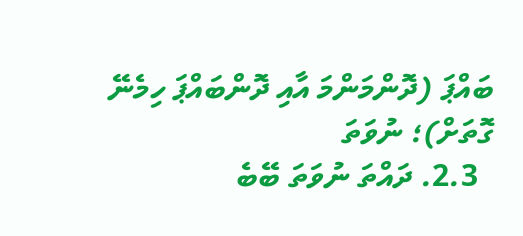ބައްޕަ (ދޮންމަންމަ އާއި ދޮންބައްޕަ ހިމެނޭ ގޮތަށް)؛ ނުވަތަ
  2.3. ދައްތަ ނުވަތަ ބޭބެ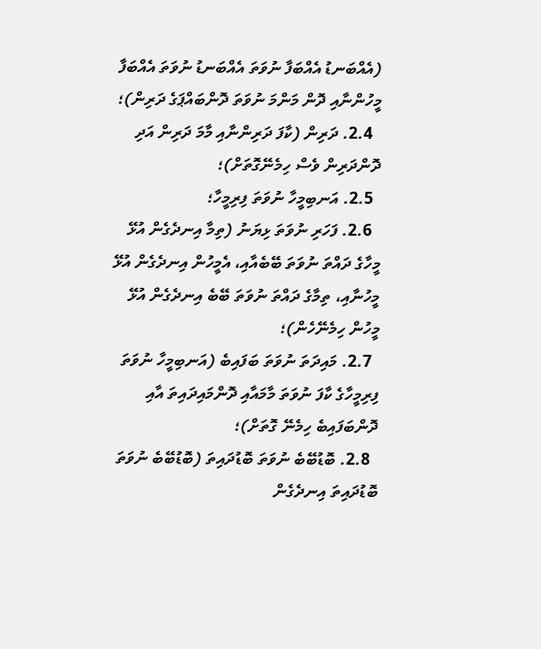(އެއްބަނޑު އެއްބަފާ ނުވަތަ އެއްބަނޑު ނުވަތަ އެއްބަފާ މީހުންނާއި ދޮން މަންމަ ނުވަތަ ދޮންބައްޕަގެ ދަރިން)؛
  2.4. ދަރިން (ކާފަ ދަރިންނާއި މާމަ ދަރިން އަދި ދޮންދަރިން ވެސް ހިމެނޭގޮތަށް)؛
  2.5. އަނބިމީހާ ނުވަތަ ފިރިމީހާ؛
  2.6. ފަހަރި ނުވަތަ ޅިޔަނު (ތިމާ އިނދެގެން އުޅޭ މީހާގެ ދައްތަ ނުވަތަ ބޭބެއާއި، އެމީހުން އިނދެގެން އުޅޭ މީހުނާއި، ތިމާގެ ދައްތަ ނުވަތަ ބޭބެ އިނދެގެން އުޅޭ މީހުން ހިމެނޭހެން)؛
  2.7. މައިދަތަ ނުވަތަ ބަފައިބެ (އަނބިމީހާ ނުވަތަ ފިރިމީހާގެ ކާފަ ނުވަތަ މާމައާއި ދޮންމައިދައިތަ އާއި ދޮންބަފައިބެ ހިމެނޭ ގޮތަށް)؛
  2.8. ބޮޑުބޭބެ ނުވަތަ ބޮޑުދައިތަ (ބޮޑުބޭބެ ނުވަތަ ބޮޑުދައިތަ އިނދެގެން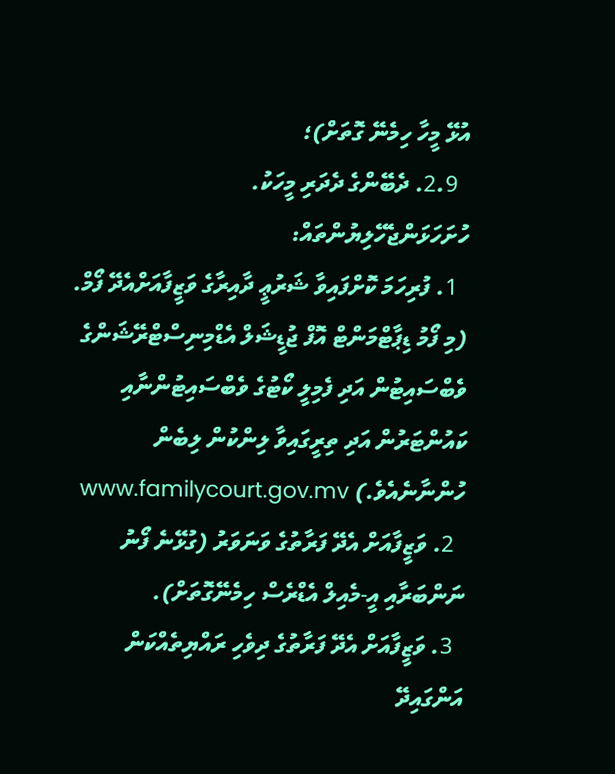އުޅޭ މީހާ ހިމެނޭ ގޮތަށް)؛
  2.9. ދެބޭންގެ ދެދަރި މީހަކު.
ހުށަހަޅަންޖެހޭލިޔުންތައް:
  1. ފުރިހަމަ ކޮށްފައިވާ ޝަރުޢީ ދާއިރާގެ ވަޒީފާއަށްއެދޭ ފޯމް. (މި ފޯމު ޑިޕާޓްމަންޓް އޮފް ޖުޑީޝަލް އެޑްމިނިސްޓްރޭޝަންގެ ވެބްސައިޓުން އަދި ފެމިލީ ކޯޓުގެ ވެބްސައިޓުންނާއި ކައުންޓަރުން އަދި ތިރީގައިވާ ލިންކުން ލިބެން ހުންނާނެއެވެ.) www.familycourt.gov.mv
  2. ވަޒީފާއަށް އެދޭ ފަރާތުގެ ވަނަވަރު (ގުޅޭނެ ފޯނު ނަންބަރާއި އީ-މެއިލް އެޑްރެސް ހިމެނޭގޮތަށް).
  3. ވަޒީފާއަށް އެދޭ ފަރާތުގެ ދިވެހި ރައްޔިތެއްކަން އަންގައިދޭ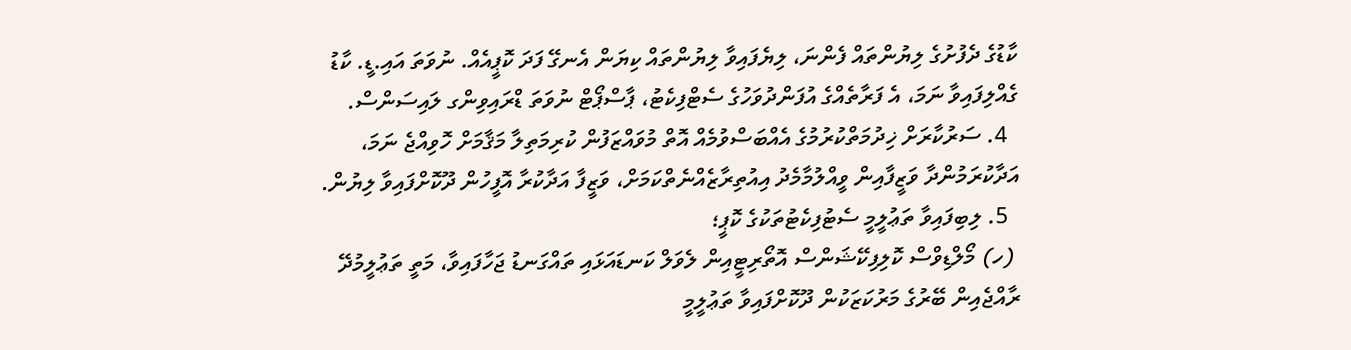ކާޑުގެ ދެފުށުގެ ލިޔުންތައް ފެންނަ، ލިޔެފައިވާ ލިޔުންތައް ކިޔަން އެނގޭ ފަދަ ކޮޕީއެއް. ނުވަތަ އައި.ޑީ. ކާޑު ގެއްލިފައިވާ ނަމަ، އެ ފަރާތެއްގެ އުފަންދުވަހުގެ ސެޓްފިކެޓު، ޕާސްޕޯޓް ނުވަތަ ޑްރައިވިންގ ލައިސަންސް.
  4. ސަރުކާރަށް ޚިދުމަތްކުރުމުގެ އެއްބަސްވުމެއް އޮތް މުވައްޒަފުން ކުރިމަތިލާ މަޤާމަށް ހޮވިއްޖެ ނަމަ، އަދާކުރަމުންދާ ވަޒީފާއިން ވީއްލުމާމެދު އިއުތިރާޒެއްނެތްކަމަށް، ވަޒީފާ އަދާކުރާ އޮފީހުން ދޫކޮށްފައިވާ ލިޔުން.
  5. ލިބިފައިވާ ތަޢުލީމީ ސެޓުފިކެޓުތަކުގެ ކޮޕީ؛
 (ހ) މޯލްޑިވްސް ކޮލިފިކޭޝަންސް އޮތޯރިޓީއިން ލެވަލް ކަނޑައަޅައި ތައްގަނޑު ޖަހާފައިވާ، މަތީ ތަޢުލީމުދޭ ރާއްޖެއިން ބޭރުގެ މަރުކަޒަކުން ދޫކޮށްފައިވާ ތަޢުލީމީ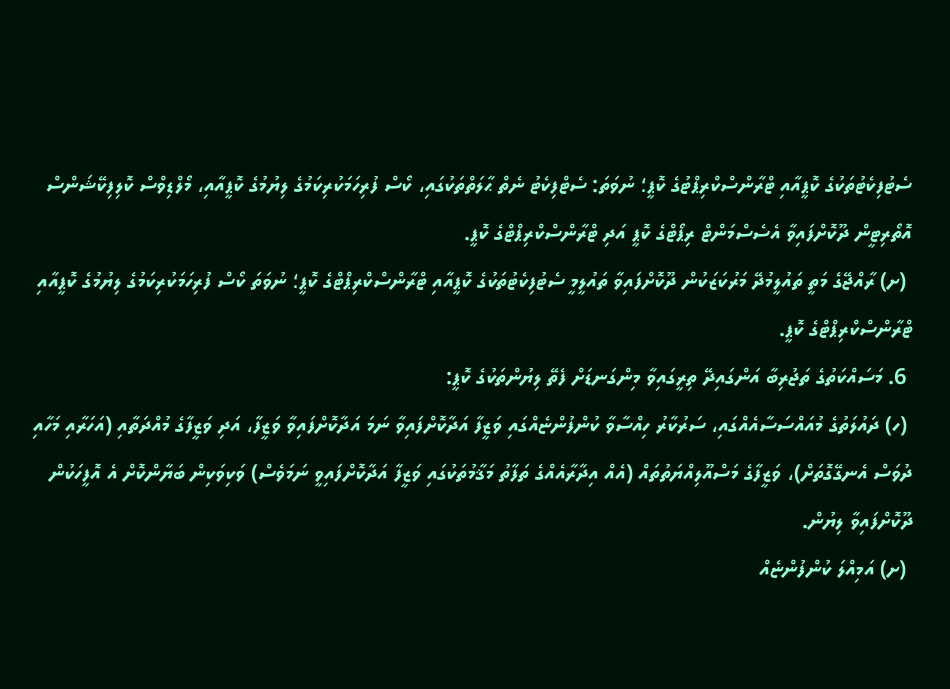ސެޓުފިކެޓުތަކުގެ ކޮޕީއާއި ޓްރާންސްކްރިޕްޓުގެ ކޮޕީ؛ ނުވަތަ: ސެޓްފިކެޓު ނެތް ޙާލަތްތަކުގައި، ކޯސް ފުރިހަމަކުރިކަމުގެ ލިޔުމުގެ ކޮޕީއާއި، މޯލްޑިވްސް ކޮލިފިކޭޝަންސް އޮތޯރިޓީން ދޫކޮށްފައިވާ އެސެސްމަންޓް ރިޕޯޓްގެ ކޮޕީ އަދި ޓްރާންސްކްރިޕްޓްގެ ކޮޕީ.
 (ށ) ރާއްޖޭގެ މަތީ ތައުލީމުދޭ މަރުކަޒަކުން ދޫކޮށްފައިވާ ތައުލީމީ ސެޓުފިކެޓުތަކުގެ ކޮޕީއާއި ޓްރާންސްކްރިޕްޓްގެ ކޮޕީ؛ ނުވަތަ ކޯސް ފުރިހަމަކުރިކަމުގެ ލިޔުމުގެ ކޮޕީއާއި ޓްރާންސްކްރިޕްޓްގެ ކޮޕީ.
 6. މަސައްކަތުގެ ތަޖުރިބާ އަންގައިދޭ ތިރީގައިވާ މިންގަނޑަށް ފެތޭ ލިޔުންތަކުގެ ކޮޕީ:
 (ހ) ދައުލަތުގެ މުއައްސަސާއެއްގައި، ސަރުކާރު ހިއްސާވާ ކުންފުންޏެއްގައި ވަޒީފާ އަދާކޮށްފައިވާ ނަމަ އަދާކޮށްފައިވާ ވަޒީފާ، އަދި ވަޒީފާގެ މުއްދަތާއި (އަހަރާއި މަހާއި ދުވަސް އެނގޭގޮތަށް)، ވަޒީފާގެ މަސްއޫލިއްޔަތުތައް (އެއް އިދާރާއެއްގެ ތަފާތު މަޤާމުތަކުގައި ވަޒީފާ އަދާކޮށްފައިވީ ނަމަވެސް) ވަކިވަކިން ބަޔާންކޮށް އެ އޮފީހަކުން ދޫކޮށްފައިވާ ލިޔުން.
 (ށ) އަމިއްލަ ކުންފުންޏެއް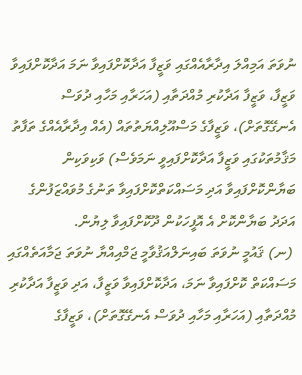ނުވަތަ އަމިއްލަ އިދާރާއެއްގައި ވަޒީފާ އަދާކޮށްފައިވާ ނަމަ އަދާކޮށްފައިވާ ވަޒީފާ، ވަޒީފާ އަދާކުރި މުއްދަތާއި (އަހަރާއި މަހާއި ދުވަސް އެނގޭގޮތަށް)، ވަޒީފާގެ މަސްއޫލިއްޔަތުތައް (އެއް އިދާރާއެއްގެ ތަފާތު މަޤާމުތަކުގައި ވަޒީފާ އަދާކޮށްފައިވީ ނަމަވެސް) ވަކިވަކިން ބަޔާންކޮށްފައިވާ އަދި މަސައްކަތްކޮށްފައިވާ ތަނުގެ މުވައްޒަފުންގެ އަދަދު ބަޔާންކޮށް އެ އޮފީހަކުން ދޫކޮށްފައިވާ ލިޔުން.
 (ނ) ޤައުމީ ނުވަތަ ބައިނަލްއަޤުވާމީ ޖަމްއިއްޔާ ނުވަތަ ޖަމާއަތެއްގައި މަސައްކަތް ކޮށްފައިވާ ނަމަ، އަދާކޮށްފައިވާ ވަޒީފާ، އަދި ވަޒީފާ އަދާކުރި މުއްދަތާއި (އަހަރާއި މަހާއި ދުވަސް އެނގޭގޮތަށް)، ވަޒީފާގެ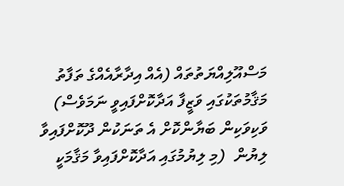މަސްއޫލިއްޔަތުތައް (އެއް އިދާރާއެއްގެ ތަފާތު މަޤާމުތަކުގައި ވަޒީފާ އަދާކޮށްފައިވީ ނަމަވެސް) ވަކިވަކިން ބަޔާންކޮށް އެ ތަނަކުން ދޫކޮށްފައިވާ ލިޔުން  (މި ލިޔުމުގައި އަދާކޮށްފައިވާ މަޤާމަކީ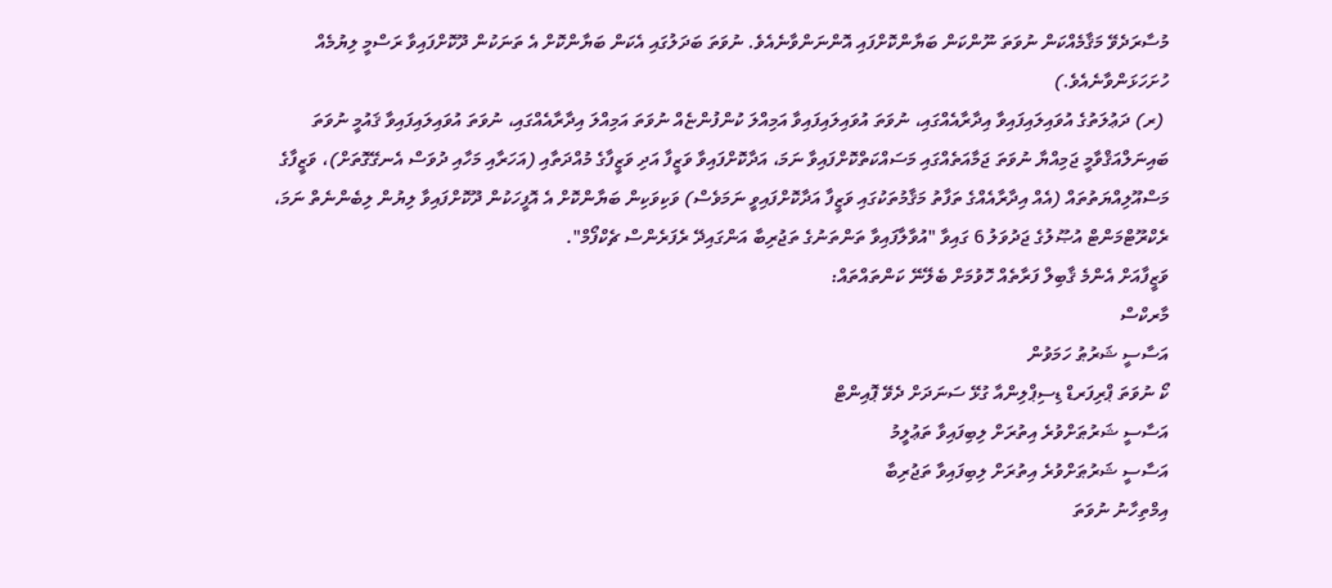މުސާރަދެވޭ މަޤާމެއްކަން ނުވަތަ ނޫންކަން ބަޔާންކޮށްފައި އޮންނަންވާނެއެވެ. ނުވަތަ ބަދަލުގައި އެކަން ބަޔާންކޮށް އެ ތަނަކުން ދޫކޮށްފައިވާ ރަސްމީ ލިޔުމެއް ހުށަހަޅަންވާނެއެވެ.)
 (ރ) ދަޢުލަތުގެ އުވައިލައިފައިވާ އިދާރާއެއްގައި، ނުވަތަ އުވައިލައިފައިވާ އަމިއްލަ ކުންފުންޏެއް ނުވަތަ އަމިއްލަ އިދާރާއެއްގައި، ނުވަތަ އުވައިލައިފައިވާ ޤައުމީ ނުވަތަ ބައިނަލްއަޤްވާމީ ޖަމިއްޔާ ނުވަތަ ޖަމާއަތެއްގައި މަސައްކަތްކޮށްފައިވާ ނަމަ، އަދާކޮށްފައިވާ ވަޒީފާ އަދި ވަޒީފާގެ މުއްދަތާއި (އަހަރާއި މަހާއި ދުވަސް އެނގޭގޮތަށް)، ވަޒީފާގެ މަސްއޫލިއްޔަތުތައް (އެއް އިދާރާއެއްގެ ތަފާތު މަޤާމުތަކުގައި ވަޒީފާ އަދާކޮށްފައިވީ ނަމަވެސް) ވަކިވަކިން ބަޔާންކޮށް އެ އޮފީހަކުން ދޫކޮށްފައިވާ ލިޔުން ލިބެންނެތް ނަމަ، ރެކްރޫޓްމަންޓް އުޞޫލުގެ ޖަދުވަލު 6 ގައިވާ "އުވާލާފައިވާ ތަންތަނުގެ ތަޖުރިބާ އަންގައިދޭ ރެފަރެންސް ޗެކްފޯމް".
ވަޒީފާއަށް އެންމެ ޤާބިލް ފަރާތެއް ހޮވުމަށް ބެލޭނޭ ކަންތައްތައް:
މާރކްސް
އަސާސީ ޝަރުޠު ހަމަވުން
ކޯ ނުވަތަ ޕްރިފަރޑް ޑިސިޕްލިންއާ ގުޅޭ ސަނަދަށް ދެވޭ ޕޮއިންޓް
އަސާސީ ޝަރުޠަށްވުރެ އިތުރަށް ލިބިފައިވާ ތަޢުލީމު
އަސާސީ ޝަރުޠަށްވުރެ އިތުރަށް ލިބިފައިވާ ތަޖުރިބާ
އިމްތިހާނު ނުވަތަ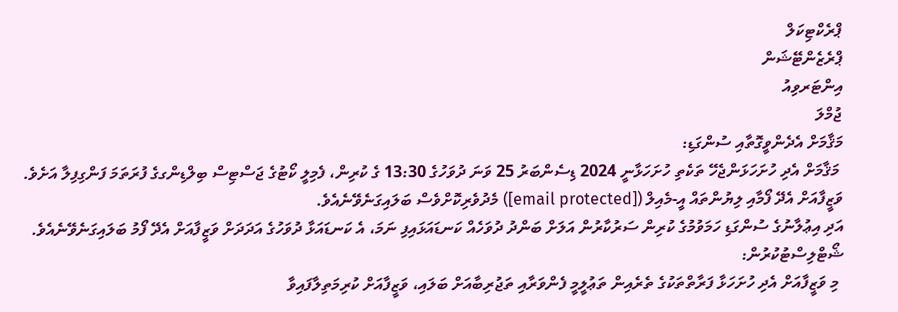ޕްރެކްޓިކަލް
ޕްރެޒެންޓޭޝަން
އިންޓަރވިއު
ޖުމްލަ
މަޤާމަށް އެދެންވީގޮތާއި ސުންގަޑި:
 މަޤާމަށް އެދި ހުށަހަޅަންޖެހޭ ތަކެތި ހުށަހަޅާނީ 2024 ޑިސެންބަރު 25 ވަނަ ދުވަހުގެ 13:30 ގެ ކުރިން، ފެމިލީ ކޯޓުގެ ޖަސްޓިސް ބިލްޑިންގގެ ފުރަތަމަ ފަންގިފިލާ އަށެވެ. ވަޒީފާއަށް އެދޭ ފޯމާއި ލިޔުންތައް އީ-މެއިލް ([email protected]) މެދުވެރިކޮށްވެސް ބަލައިގަނެވޭނެއެވެ.
އަދި އިޢުލާނުގެ ސުންގަޑި ހަމަވުމުގެ ކުރިން ސަރުކާރުން އަލަށް ބަންދު ދުވަހެއް ކަނޑައަޅައިފި ނަމަ، އެ ކަނޑައަޅާ ދުވަހުގެ އަދަދަށް ވަޒީފާއަށް އެދޭ ފޯމު ބަލައިގަނެވޭނެއެވެ.
ޝޯޓްލިސްޓުކުރުން:
 މި ވަޒީފާއަށް އެދި ހުށަހަޅާ ފަރާތްތަކުގެ ތެރެއިން ތަޢުލީމީ ފެންވަރާއި ތަޖުރިބާއަށް ބަލައި، ވަޒީފާއަށް ކުރިމަތިލާފައިވާ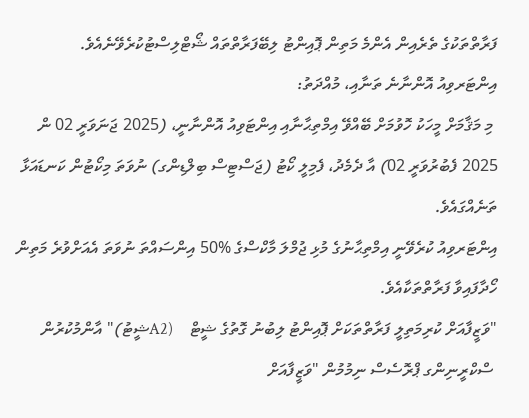ފަރާތްތަކުގެ ތެރެއިން އެންމެ މަތިން ޕޮއިންޓު ލިބޭފަރާތްތައް ޝޯޓްލިސްޓުކުރެވޭނެއެވެ.
އިންޓަރވިއު އޮންނާނެ ތަނާއި، މުއްދަތު:
 މި މަޤާމަށް މީހަކު ހޮވުމަށް ބޭއްވޭ އިމްތިޙާނާއި އިންޓަވިއު އޮންނާނީ، (2025 ޖަނަވަރީ 02 ން 2025 ފެބުރުވަރީ 02) އާ ދެމެދު، ފެމިލީ ކޯޓު (ޖަސްޓިސް ބިލްޑިންގ) ނުވަތަ މިކޯޓުން ކަނޑައަޅާ ތަނެއްގައެވެ.
އިންޓަރވިއު ކުރެވޭނީ އިމްތިޙާނުގެ މުޅި ޖުމްލަ މާކްސްގެ %50 އިންސައްތަ ނުވަތަ އެއަށްވުރެ މަތިން ހޯދާފައިވާ ފަރާތްތަކާއެވެ.
"ވަޒީފާއަށް ކުރިމަތިލީ ފަރާތްތަކަށް ޕޮއިންޓު ލިބުނު ގޮތުގެ ޝީޓް    (A2ޝީޓު)" އާންމުކުރުން
 ސްކްރީނިންގ ޕްރޮސެސް ނިމުމުން "ވަޒީފާއަށް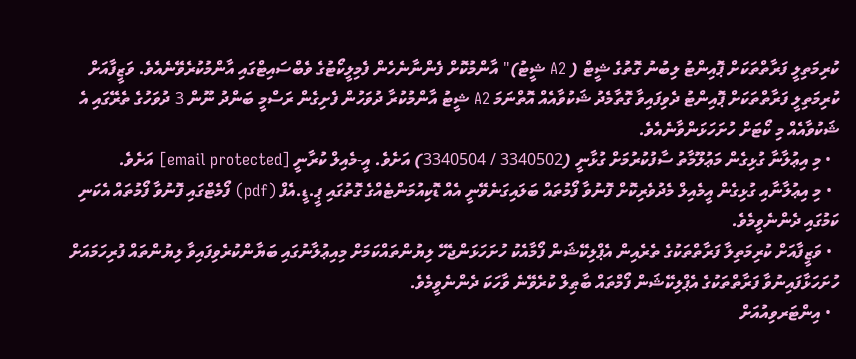ކުރިމަތިލީ ފަރާތްތަކަށް ޕޮއިންޓު ލިބުނު ގޮތުގެ ޝީޓް ( A2 ޝީޓު)" އާންމުކޮށް ފެންނާނެހެން ފެމިލީކޯޓުގެ ވެބްސައިޓްގައި އާންމުކުރެވޭނެއެވެ. ވަޒީފާއަށް ކުރިމަތިލީ ފަރާތްތަކަށް ޕޮއިންޓު ދެވިފައިވާ ގޮތާމެދު ޝަކުވާއެއް އޮތްނަމަ A2 ޝީޓު އާންމުކުރާ ދުވަހުން ފެށިގެން ރަސްމީ ބަންދު ނޫން 3 ދުވަހުގެ ތެރޭގައި އެ ޝަކުވާއެއް މި ކޯޓަށް ހުށަހަޅަންވާނެއެވެ.
  • މި އިޢުލާނާ ގުޅިގެން މަޢުލޫމާތު ސާފުކުރުމަށް ގުޅާނީ (3340502 / 3340504) އަށެވެ. އީ-މެއިލް ކުރާނީ [email protected] އަށެވެ.
  • މި އިޢުލާނާއި ގުޅިގެން އީމެއިލް މެދުވެރިކޮށް ފޮނުވާ ފޯމުތައް ބަލައިގަނެވޭނީ އެއް ޑޮކިއުމަންޓެއްގެ ގޮތުގައި ޕީ.ޑީ.އެފް (pdf) ފޯމެޓްގައި ފޮނުވާ ފޯމުތައް އެކަނި ކަމުގައި ދެންނެވީމެވެ.
  • ވަޒީފާއަށް ކުރިމަތިލާ ފަރާތްތަކުގެ ތެރެއިން އެޕްލިކޭޝަން ފޯމާއެކު ހުށަހަޅަންޖެހޭ ލިޔުންތައްކަމަށް މިއިޢުލާނުގައި ބަޔާންކުރެވިފައިވާ ލިޔުންތައް ފުރިހަމައަށް ހުށަހަޅާފައިނުވާ ފަރާތްތަކުގެ އެޕްލިކޭޝަން ފޯމްތައް ބާޠިލް ކުރެވޭނެ ވާހަކަ ދެންނެވީމެވެ.
  • އިންޓަރވިއުއަށް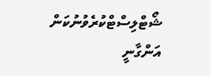ޝޯޓްލިސްޓްކުރެވުނުކަން އަންގާނީ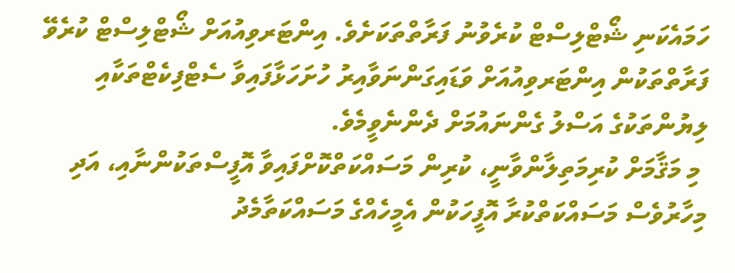ހަމައެކަނި ޝޯޓްލިސްޓް ކުރެވުނު ފަރާތްތަކަށެވެ. އިންޓަރވިއުއަށް ޝޯޓްލިސްޓް ކުރެވޭ ފަރާތްތަކުން އިންޓަރވިއުއަށް ވަޑައިގަންނަވާއިރު ހުށަހަޅާފައިވާ ސެޓްފިކެޓްތަކާއި ލިޔުންތަކުގެ އަސްލު ގެންނައުމަށް ދެންނެވީމެވެ.
 މި މަޤާމަށް ކުރިމަތިލާންވާނީ، ކުރިން މަސައްކަތްކޮށްފައިވާ އޮފީސްތަކުންނާއި، އަދި މިހާރުވެސް މަސައްކަތްކުރާ އޮފީހަކުން އެމީހެއްގެ މަސައްކަތާމެދު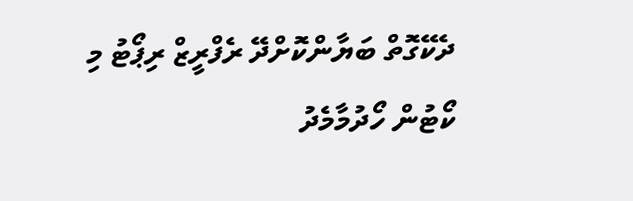ދެކޭގޮތް ބަޔާންކޮށްދޭ ރެފްރީޒް ރިޕޯޓު މި ކޯޓުން ހޯދުމާމެދު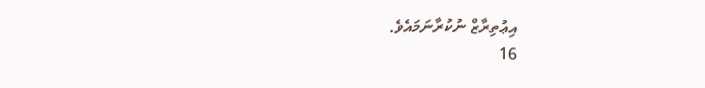އިޢުތިރާޒް ނުކުރާނަމައެވެ.
16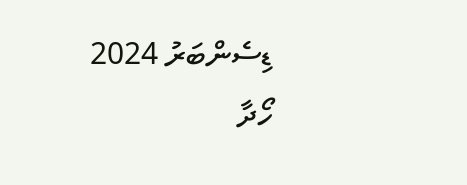ޑިސެންބަރު 2024
ހޯދާ